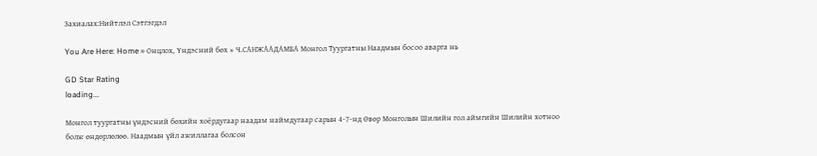Захиалах:Нийтлэл Сэтгэгдэл

You Are Here: Home » Онцлох, Үндэсний бөх » Ч.САНЖААДАМБА Монгол Туургатны Наадмын босоо аварга нь

GD Star Rating
loading...

Монгол туургатны үндэсний бөхийн хоёрдугаар наадам наймдугаар сарын 4-7-нд Өвөр Монголын Шилийн гол аймгийн Шилийн хотноо болж өндөрлөлөө. Наадмын үйл ажиллагаа болсон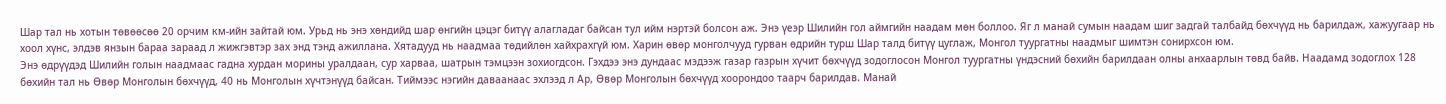Шар тал нь хотын төвөөсөө 20 орчим км-ийн зайтай юм. Урьд нь энэ хөндийд шар өнгийн цэцэг битүү алагладаг байсан тул ийм нэртэй болсон аж. Энэ үеэр Шилийн гол аймгийн наадам мөн боллоо. Яг л манай сумын наадам шиг задгай талбайд бөхчүүд нь барилдаж, хажуугаар нь хоол хүнс, элдэв янзын бараа зараад л жижгэвтэр зах энд тэнд ажиллана. Хятадууд нь наадмаа төдийлөн хайхрахгүй юм. Харин өвөр монголчууд гурван өдрийн турш Шар талд битүү цуглаж, Монгол туургатны наадмыг шимтэн сонирхсон юм.
Энэ өдрүүдэд Шилийн голын наадмаас гадна хурдан морины уралдаан, сур харваа, шатрын тэмцээн зохиогдсон. Гэхдээ энэ дундаас мэдээж газар газрын хүчит бөхчүүд зодоглосон Монгол туургатны үндэсний бөхийн барилдаан олны анхаарлын төвд байв. Наадамд зодоглох 128 бөхийн тал нь Өвөр Монголын бөхчүүд, 40 нь Монголын хүчтэнүүд байсан. Тиймээс нэгийн даваанаас эхлээд л Ар, Өвөр Монголын бөхчүүд хоорондоо таарч барилдав. Манай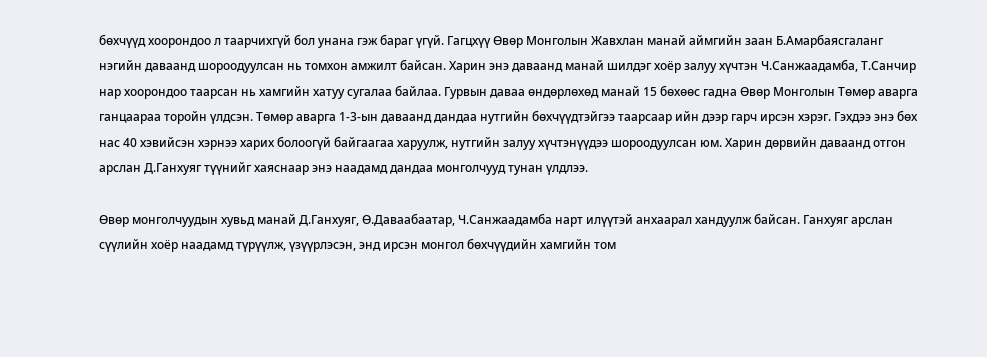бөхчүүд хоорондоо л таарчихгүй бол унана гэж бараг үгүй. Гагцхүү Өвөр Монголын Жавхлан манай аймгийн заан Б.Амарбаясгаланг нэгийн даваанд шороодуулсан нь томхон амжилт байсан. Харин энэ даваанд манай шилдэг хоёр залуу хүчтэн Ч.Санжаадамба, Т.Санчир нар хоорондоо таарсан нь хамгийн хатуу сугалаа байлаа. Гурвын даваа өндөрлөхөд манай 15 бөхөөс гадна Өвөр Монголын Төмөр аварга ганцаараа торойн үлдсэн. Төмөр аварга 1-3-ын даваанд дандаа нутгийн бөхчүүдтэйгээ таарсаар ийн дээр гарч ирсэн хэрэг. Гэхдээ энэ бөх нас 40 хэвийсэн хэрнээ харих болоогүй байгаагаа харуулж, нутгийн залуу хүчтэнүүдээ шороодуулсан юм. Харин дөрвийн даваанд отгон арслан Д.Ганхуяг түүнийг хаяснаар энэ наадамд дандаа монголчууд тунан үлдлээ.

Өвөр монголчуудын хувьд манай Д.Ганхуяг, Ө.Даваабаатар, Ч.Санжаадамба нарт илүүтэй анхаарал хандуулж байсан. Ганхуяг арслан сүүлийн хоёр наадамд түрүүлж, үзүүрлэсэн, энд ирсэн монгол бөхчүүдийн хамгийн том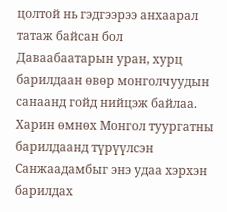цолтой нь гэдгээрээ анхаарал татаж байсан бол Даваабаатарын уран, хурц барилдаан өвөр монголчуудын санаанд гойд нийцэж байлаа. Харин өмнөх Монгол туургатны барилдаанд түрүүлсэн Санжаадамбыг энэ удаа хэрхэн барилдах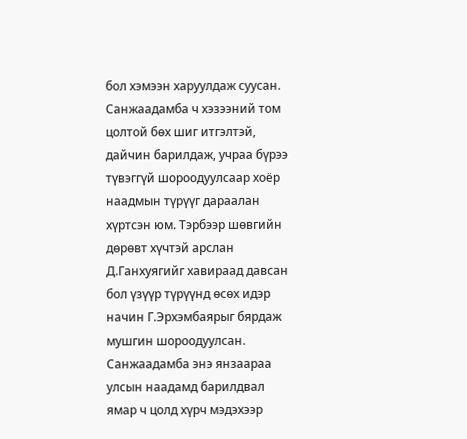бол хэмээн харуулдаж суусан. Санжаадамба ч хэзээний том цолтой бөх шиг итгэлтэй, дайчин барилдаж, учраа бүрээ түвэггүй шороодуулсаар хоёр наадмын түрүүг дараалан хүртсэн юм. Тэрбээр шөвгийн дөрөвт хүчтэй арслан Д.Ганхуягийг хавираад давсан бол үзүүр түрүүнд өсөх идэр начин Г.Эрхэмбаярыг бярдаж мушгин шороодуулсан. Санжаадамба энэ янзаараа улсын наадамд барилдвал ямар ч цолд хүрч мэдэхээр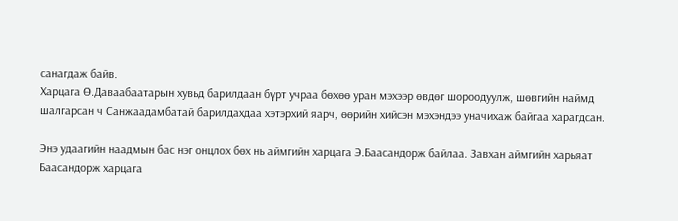санагдаж байв.
Харцага Ө.Даваабаатарын хувьд барилдаан бүрт учраа бөхөө уран мэхээр өвдөг шороодуулж, шөвгийн наймд шалгарсан ч Санжаадамбатай барилдахдаа хэтэрхий яарч, өөрийн хийсэн мэхэндээ уначихаж байгаа харагдсан.

Энэ удаагийн наадмын бас нэг онцлох бөх нь аймгийн харцага Э.Баасандорж байлаа. Завхан аймгийн харьяат Баасандорж харцага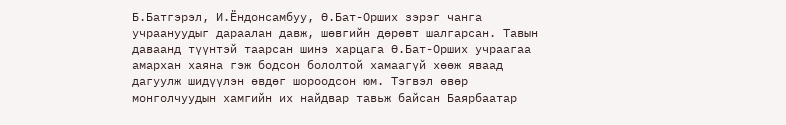Б.Батгэрэл, И.Ёндонсамбуу, Ө.Бат-Орших зэрэг чанга учраануудыг дараалан давж, шөвгийн дөрөвт шалгарсан. Тавын даваанд түүнтэй таарсан шинэ харцага Ө.Бат-Орших учраагаа амархан хаяна гэж бодсон бололтой хамаагүй хөөж яваад дагуулж шидүүлэн өвдөг шороодсон юм. Тэгвэл өвөр монголчуудын хамгийн их найдвар тавьж байсан Баярбаатар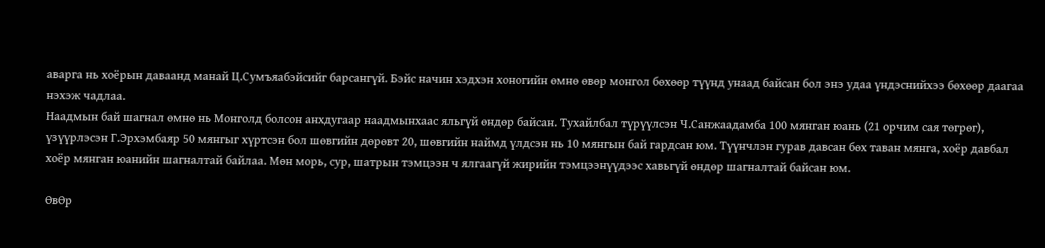аварга нь хоёрын даваанд манай Ц.Сумъяабэйсийг барсангүй. Бэйс начин хэдхэн хоногийн өмнө өвөр монгол бөхөөр түүнд унаад байсан бол энэ удаа үндэснийхээ бөхөөр даагаа нэхэж чадлаа.
Наадмын бай шагнал өмнө нь Монголд болсон анхдугаар наадмынхаас яльгүй өндөр байсан. Тухайлбал түрүүлсэн Ч.Санжаадамба 100 мянган юань (21 орчим сая төгрөг), үзүүрлэсэн Г.Эрхэмбаяр 50 мянгыг хүртсэн бол шөвгийн дөрөвт 20, шөвгийн наймд үлдсэн нь 10 мянгын бай гардсан юм. Түүнчлэн гурав давсан бөх таван мянга, хоёр давбал хоёр мянган юанийн шагналтай байлаа. Мөн морь, сур, шатрын тэмцээн ч ялгаагүй жирийн тэмцээнүүдээс хавьгүй өндөр шагналтай байсан юм.

ӨвӨр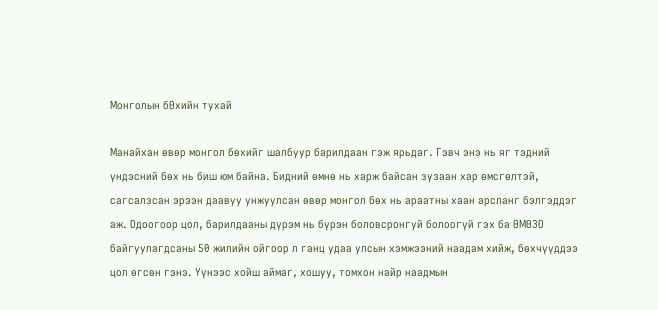Монголын бӨхийн тухай

Манайхан өвөр монгол бөхийг шалбуур барилдаан гэж ярьдаг. Гэвч энэ нь яг тэдний үндэсний бөх нь биш юм байна. Бидний өмнө нь харж байсан зузаан хар өмсгөлтэй, сагсалзсан эрээн даавуу унжуулсан өвөр монгол бөх нь араатны хаан арсланг бэлгэддэг аж. Одоогоор цол, барилдааны дүрэм нь бүрэн боловсронгуй болоогүй гэх ба ӨМӨЗО байгуулагдсаны 50 жилийн ойгоор л ганц удаа улсын хэмжээний наадам хийж, бөхчүүддээ цол өгсөн гэнэ. Үүнээс хойш аймаг, хошуу, томхон найр наадмын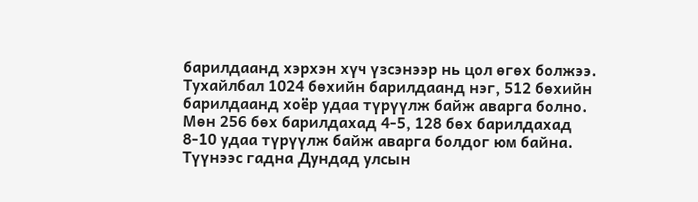барилдаанд хэрхэн хүч үзсэнээр нь цол өгөх болжээ. Тухайлбал 1024 бөхийн барилдаанд нэг, 512 бөхийн барилдаанд хоёр удаа түрүүлж байж аварга болно. Мөн 256 бөх барилдахад 4-5, 128 бөх барилдахад 8-10 удаа түрүүлж байж аварга болдог юм байна. Түүнээс гадна Дундад улсын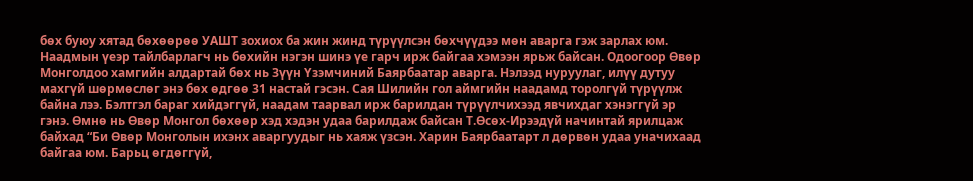бөх буюу хятад бөхөөрөө УАШТ зохиох ба жин жинд түрүүлсэн бөхчүүдээ мөн аварга гэж зарлах юм. Наадмын үеэр тайлбарлагч нь бөхийн нэгэн шинэ үе гарч ирж байгаа хэмээн ярьж байсан. Одоогоор Өвөр Монголдоо хамгийн алдартай бөх нь Зүүн Үзэмчиний Баярбаатар аварга. Нэлээд нуруулаг, илүү дутуу махгүй шөрмөслөг энэ бөх өдгөө 31 настай гэсэн. Сая Шилийн гол аймгийн наадамд торолгүй түрүүлж байна лээ. Бэлтгэл бараг хийдэггүй, наадам таарвал ирж барилдан түрүүлчихээд явчихдаг хэнэггүй эр гэнэ. Өмнө нь Өвөр Монгол бөхөөр хэд хэдэн удаа барилдаж байсан Т.Өсөх-Ирээдүй начинтай ярилцаж байхад “Би Өвөр Монголын ихэнх аваргуудыг нь хаяж үзсэн. Харин Баярбаатарт л дөрвөн удаа уначихаад байгаа юм. Барьц өгдөггүй,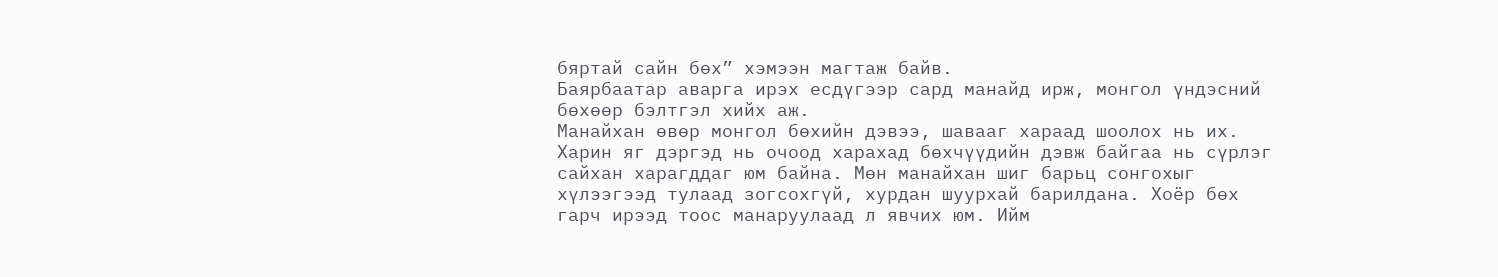бяртай сайн бөх” хэмээн магтаж байв.
Баярбаатар аварга ирэх есдүгээр сард манайд ирж, монгол үндэсний бөхөөр бэлтгэл хийх аж.
Манайхан өвөр монгол бөхийн дэвээ, шавааг хараад шоолох нь их. Харин яг дэргэд нь очоод харахад бөхчүүдийн дэвж байгаа нь сүрлэг сайхан харагддаг юм байна. Мөн манайхан шиг барьц сонгохыг хүлээгээд тулаад зогсохгүй, хурдан шуурхай барилдана. Хоёр бөх гарч ирээд тоос манаруулаад л явчих юм. Ийм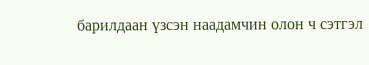барилдаан үзсэн наадамчин олон ч сэтгэл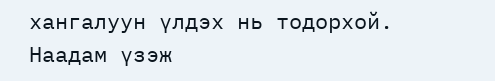хангалуун үлдэх нь тодорхой. Наадам үзэж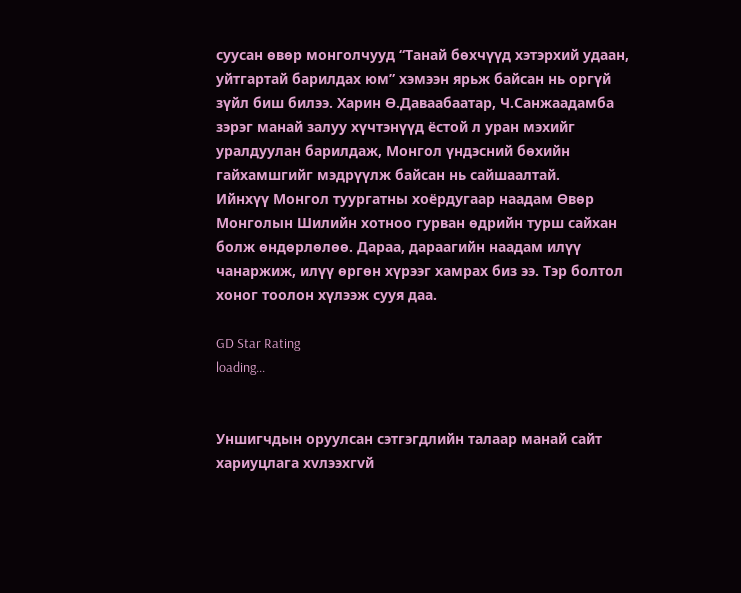суусан өвөр монголчууд “Танай бөхчүүд хэтэрхий удаан, уйтгартай барилдах юм” хэмээн ярьж байсан нь оргүй зүйл биш билээ. Харин Ө.Даваабаатар, Ч.Санжаадамба зэрэг манай залуу хүчтэнүүд ёстой л уран мэхийг уралдуулан барилдаж, Монгол үндэсний бөхийн гайхамшгийг мэдрүүлж байсан нь сайшаалтай.
Ийнхүү Монгол туургатны хоёрдугаар наадам Өвөр Монголын Шилийн хотноо гурван өдрийн турш сайхан болж өндөрлөлөө. Дараа, дараагийн наадам илүү чанаржиж, илүү өргөн хүрээг хамрах биз ээ. Тэр болтол хоног тоолон хүлээж сууя даа.

GD Star Rating
loading...


Уншигчдын оруулсан сэтгэгдлийн талаар манай сайт хариуцлага хvлээхгvй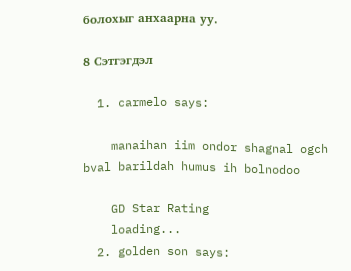болохыг анхаарна уу.

8 Сэтгэгдэл

  1. carmelo says:

    manaihan iim ondor shagnal ogch bval barildah humus ih bolnodoo

    GD Star Rating
    loading...
  2. golden son says: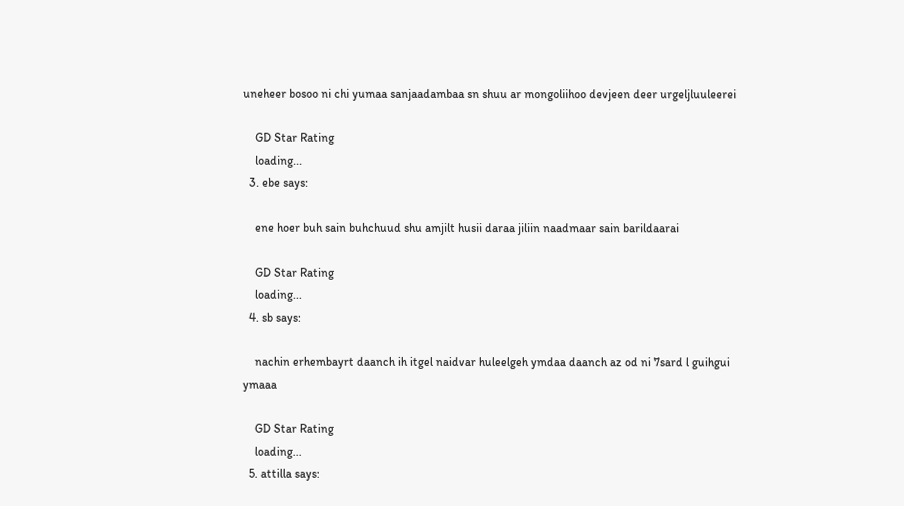uneheer bosoo ni chi yumaa sanjaadambaa sn shuu ar mongoliihoo devjeen deer urgeljluuleerei

    GD Star Rating
    loading...
  3. ebe says:

    ene hoer buh sain buhchuud shu amjilt husii daraa jiliin naadmaar sain barildaarai

    GD Star Rating
    loading...
  4. sb says:

    nachin erhembayrt daanch ih itgel naidvar huleelgeh ymdaa daanch az od ni 7sard l guihgui ymaaa

    GD Star Rating
    loading...
  5. attilla says: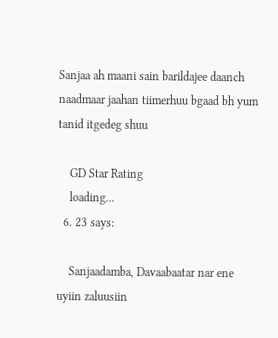Sanjaa ah maani sain barildajee daanch naadmaar jaahan tiimerhuu bgaad bh yum tanid itgedeg shuu

    GD Star Rating
    loading...
  6. 23 says:

    Sanjaadamba, Davaabaatar nar ene uyiin zaluusiin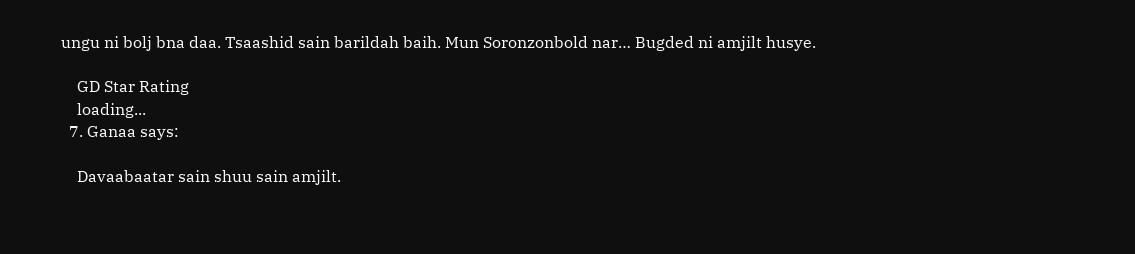ungu ni bolj bna daa. Tsaashid sain barildah baih. Mun Soronzonbold nar… Bugded ni amjilt husye.

    GD Star Rating
    loading...
  7. Ganaa says:

    Davaabaatar sain shuu sain amjilt.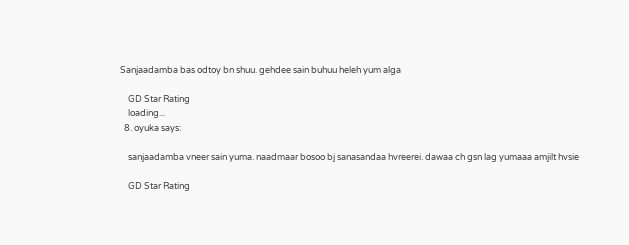Sanjaadamba bas odtoy bn shuu. gehdee sain buhuu heleh yum alga

    GD Star Rating
    loading...
  8. oyuka says:

    sanjaadamba vneer sain yuma. naadmaar bosoo bj sanasandaa hvreerei. dawaa ch gsn lag yumaaa amjilt hvsie

    GD Star Rating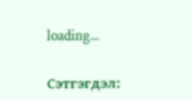loading...

Сэтгэгдэл: